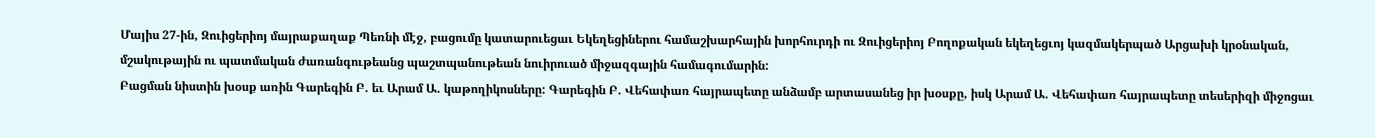Մայիս 27-ին, Զուիցերիոյ մայրաքաղաք Պեռնի մէջ, բացումը կատարուեցաւ Եկեղեցիներու համաշխարհային խորհուրդի ու Զուիցերիոյ Բողոքական եկեղեցւոյ կազմակերպած Արցախի կրօնական, մշակութային ու պատմական ժառանգութեանց պաշտպանութեան նուիրուած միջազգային համագումարին:
Բացման նիստին խօսք առին Գարեգին Բ. եւ Արամ Ա. կաթողիկոսները: Գարեգին Բ. Վեհափառ հայրապետը անձամբ արտասանեց իր խօսքը, իսկ Արամ Ա. Վեհափառ հայրապետը տեսերիզի միջոցաւ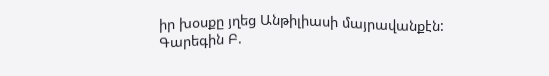իր խօսքը յղեց Անթիլիասի մայրավանքէն:
Գարեգին Բ.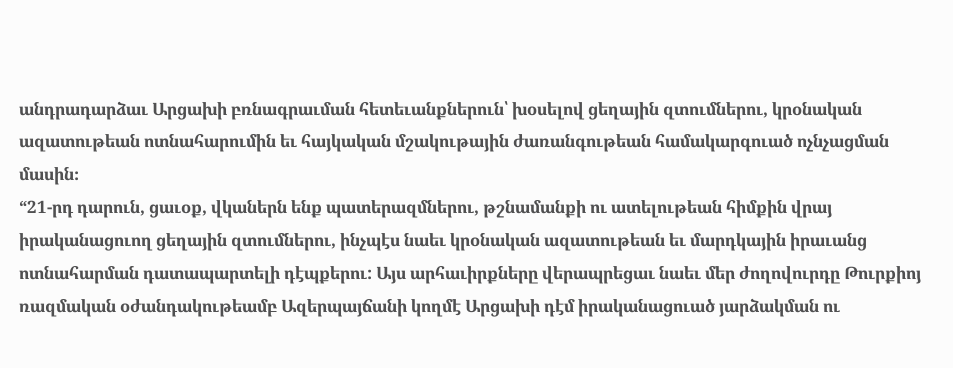անդրադարձաւ Արցախի բռնագրաւման հետեւանքներուն՝ խօսելով ցեղային զտումներու, կրօնական ազատութեան ոտնահարումին եւ հայկական մշակութային ժառանգութեան համակարգուած ոչնչացման մասին։
“21-րդ դարուն, ցաւօք, վկաներն ենք պատերազմներու, թշնամանքի ու ատելութեան հիմքին վրայ իրականացուող ցեղային զտումներու, ինչպէս նաեւ կրօնական ազատութեան եւ մարդկային իրաւանց ոտնահարման դատապարտելի դէպքերու: Այս արհաւիրքները վերապրեցաւ նաեւ մեր ժողովուրդը Թուրքիոյ ռազմական օժանդակութեամբ Ազերպայճանի կողմէ Արցախի դէմ իրականացուած յարձակման ու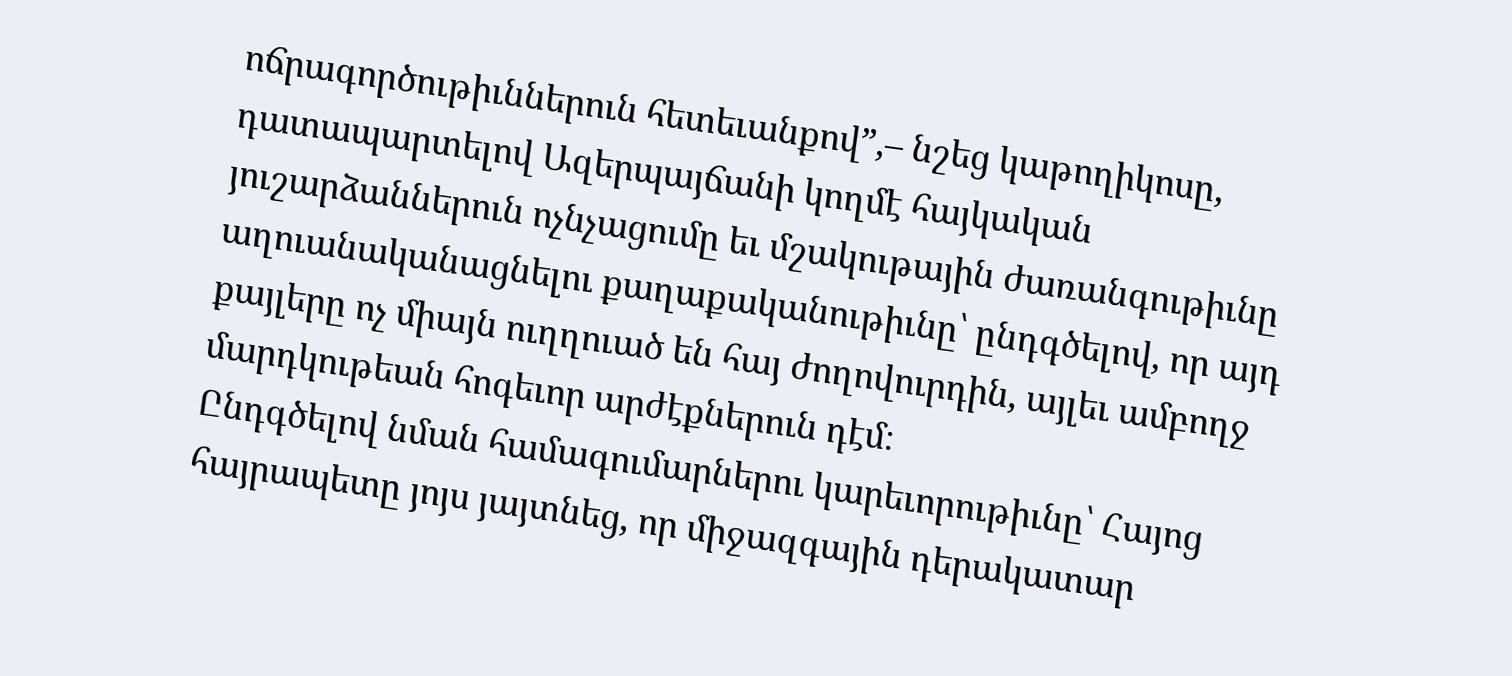ոճրագործութիւններուն հետեւանքով”,– նշեց կաթողիկոսը, դատապարտելով Ազերպայճանի կողմէ հայկական յուշարձաններուն ոչնչացումը եւ մշակութային ժառանգութիւնը աղուանականացնելու քաղաքականութիւնը՝ ընդգծելով, որ այդ քայլերը ոչ միայն ուղղուած են հայ ժողովուրդին, այլեւ ամբողջ մարդկութեան հոգեւոր արժէքներուն դէմ։
Ընդգծելով նման համագումարներու կարեւորութիւնը՝ Հայոց հայրապետը յոյս յայտնեց, որ միջազգային դերակատար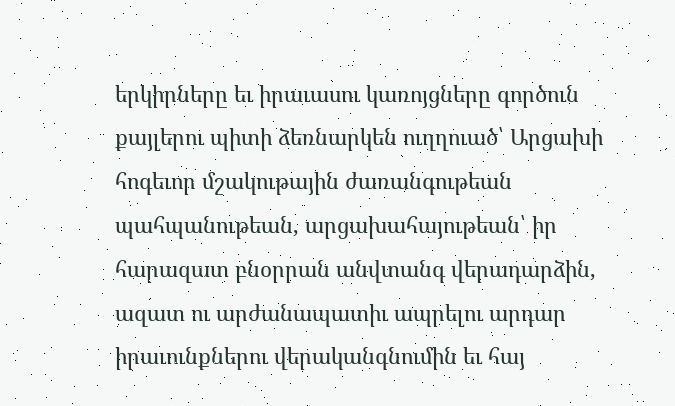երկիրները եւ իրաւասու կառոյցները գործուն քայլերու պիտի ձեռնարկեն ուղղուած՝ Արցախի հոգեւոր մշակութային ժառանգութեան պահպանութեան, արցախահայութեան՝ իր հարազատ բնօրրան անվտանգ վերադարձին, ազատ ու արժանապատիւ ապրելու արդար իրաւունքներու վերականգնումին եւ հայ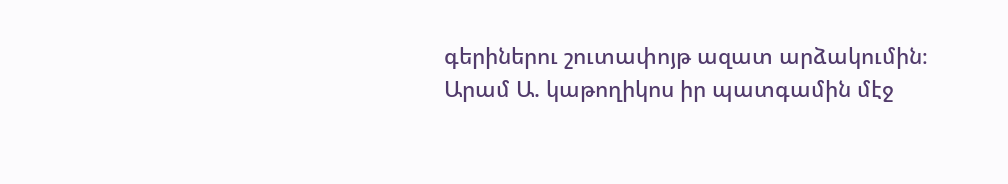գերիներու շուտափոյթ ազատ արձակումին։
Արամ Ա. կաթողիկոս իր պատգամին մէջ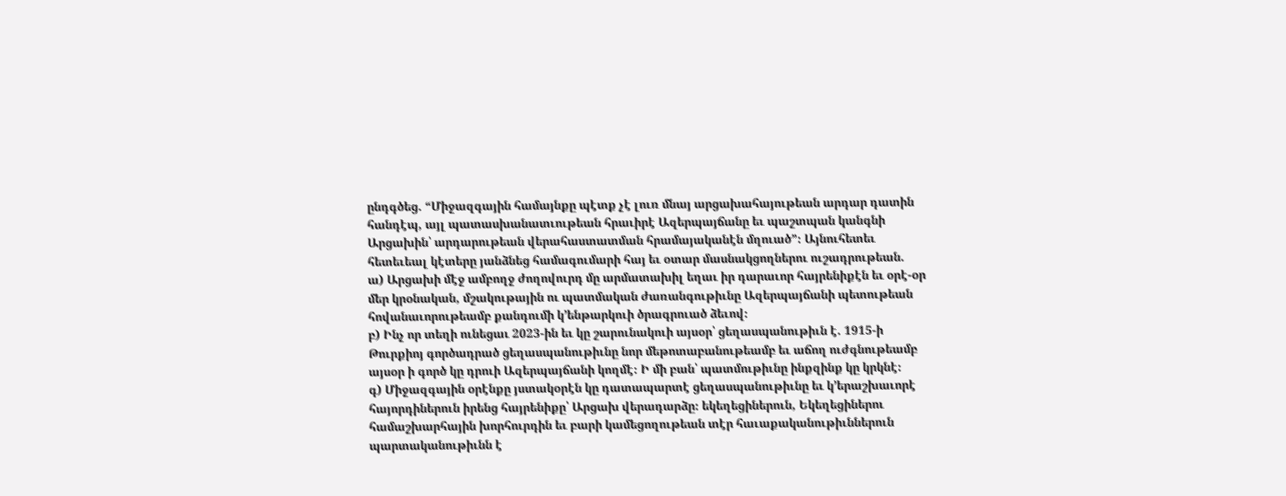ընդգծեց. “Միջազգային համայնքը պէտք չէ լուռ մնայ արցախահայութեան արդար դատին հանդէպ, այլ պատասխանատւութեան հրաւիրէ Ազերպայճանը եւ պաշտպան կանգնի Արցախին՝ արդարութեան վերահաստատման հրամայականէն մղուած”։ Այնուհետեւ հետեւեալ կէտերը յանձնեց համագումարի հայ եւ օտար մասնակցողներու ուշադրութեան.
ա) Արցախի մէջ ամբողջ ժողովուրդ մը արմատախիլ եղաւ իր դարաւոր հայրենիքէն եւ օրէ-օր մեր կրօնական, մշակութային ու պատմական ժառանգութիւնը Ազերպայճանի պետութեան հովանաւորութեամբ քանդումի կ՚ենթարկուի ծրագրուած ձեւով։
բ) Ինչ որ տեղի ունեցաւ 2023-ին եւ կը շարունակուի այսօր՝ ցեղասպանութիւն է. 1915-ի Թուրքիոյ գործադրած ցեղասպանութիւնը նոր մեթոտաբանութեամբ եւ աճող ուժգնութեամբ այսօր ի գործ կը դրուի Ազերպայճանի կողմէ։ Ի մի բան՝ պատմութիւնը ինքզինք կը կրկնէ։
գ) Միջազգային օրէնքը յստակօրէն կը դատապարտէ ցեղասպանութիւնը եւ կ՚երաշխաւորէ հայորդիներուն իրենց հայրենիքը՝ Արցախ վերադարձը։ եկեղեցիներուն, Եկեղեցիներու համաշխարհային խորհուրդին եւ բարի կամեցողութեան տէր հաւաքականութիւններուն պարտականութիւնն է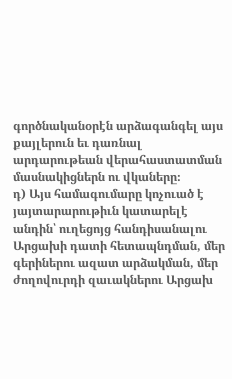գործնականօրէն արձագանգել այս քայլերուն եւ դառնալ արդարութեան վերահաստատման մասնակիցներն ու վկաները։
դ) Այս համագումարը կոչուած է յայտարարութիւն կատարելէ անդին՝ ուղեցոյց հանդիսանալու Արցախի դատի հետապնդման, մեր գերիներու ազատ արձակման, մեր ժողովուրդի զաւակներու Արցախ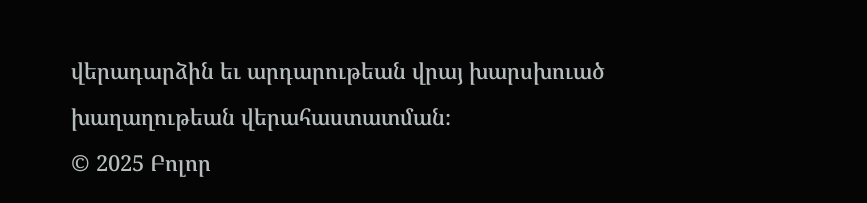վերադարձին եւ արդարութեան վրայ խարսխուած խաղաղութեան վերահաստատման։
© 2025 Բոլոր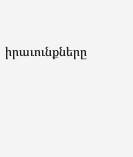իրաւունքները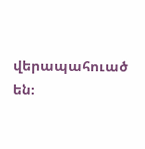վերապահուած են։